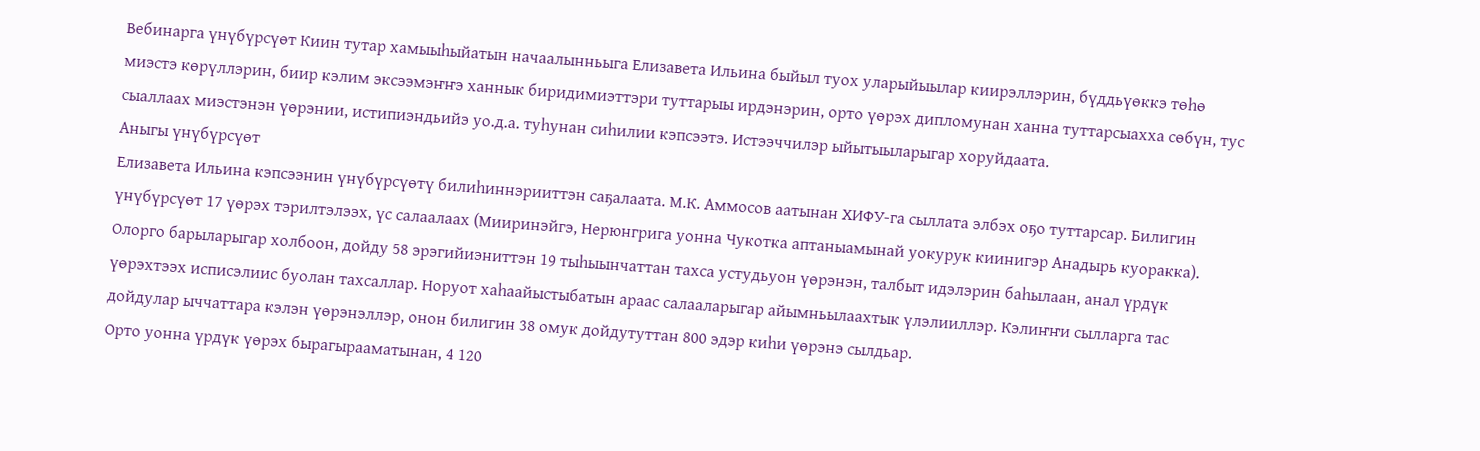Вебинарга үнүбүрсүөт Киин тутар хамыыһыйатын начаалынньыга Елизавета Ильина быйыл туох уларыйыылар киирэллэрин, бүддьүөккэ төһө миэстэ көрүллэрин, биир кэлим эксээмэҥҥэ ханнык биридимиэттэри туттарыы ирдэнэрин, орто үөрэх дипломунан ханна туттарсыахха сөбүн, тус сыаллаах миэстэнэн үөрэнии, истипиэндьийэ уо.д.а. туһунан сиһилии кэпсээтэ. Истээччилэр ыйытыыларыгар хоруйдаата.
Аныгы үнүбүрсүөт
Елизавета Ильина кэпсээнин үнүбүрсүөтү билиһиннэрииттэн саҕалаата. М.К. Аммосов аатынан ХИФУ-га сыллата элбэх оҕо туттарсар. Билигин үнүбүрсүөт 17 үөрэх тэрилтэлээх, үс салаалаах (Мииринэйгэ, Нерюнгрига уонна Чукотка аптаныамынай уокурук киинигэр Анадырь куоракка). Олорго барыларыгар холбоон, дойду 58 эрэгийиэниттэн 19 тыһыынчаттан тахса устудьуон үөрэнэн, талбыт идэлэрин баһылаан, анал үрдүк үөрэхтээх исписэлиис буолан тахсаллар. Норуот хаһаайыстыбатын араас салааларыгар айымньылаахтык үлэлииллэр. Кэлиҥҥи сылларга тас дойдулар ыччаттара кэлэн үөрэнэллэр, онон билигин 38 омук дойдутуттан 800 эдэр киһи үөрэнэ сылдьар.
Орто уонна үрдүк үөрэх бырагырааматынан, 4 120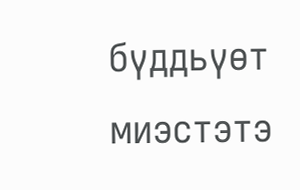бүддьүөт миэстэтэ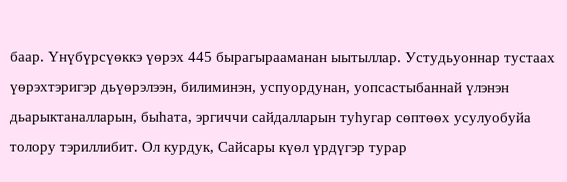баар. Үнүбүрсүөккэ үөрэх 445 бырагырааманан ыытыллар. Устудьуоннар тустаах үөрэхтэригэр дьүөрэлээн, билиминэн, успуордунан, уопсастыбаннай үлэнэн дьарыктаналларын, быһата, эргиччи сайдалларын туһугар сөптөөх усулуобуйа толору тэриллибит. Ол курдук, Сайсары күөл үрдүгэр турар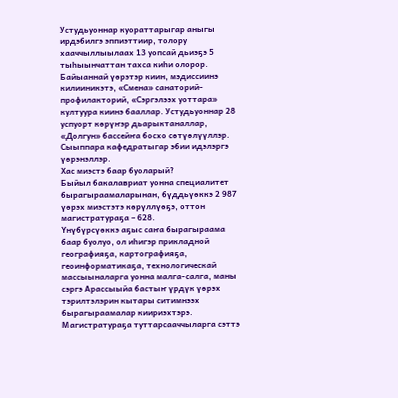Устудьуоннар куораттарыгар аныгы ирдэбилгэ эппиэттиир, толору хааччыллыылаах 13 уопсай дьиэҕэ 5 тыһыынчаттан тахса киһи олорор. Байыаннай үөрэтэр киин, мэдиссиинэ килииникэтэ, «Смена» санаторий-профилакторий, «Сэргэлээх уоттара» култуура киинэ бааллар. Устудьуоннар 28 успуорт көрүҥэр дьарыктаналлар, «Долгун» бассейҥа босхо сөтүөлүүллэр. Сыыппара кафедратыгар эбии идэлэргэ үөрэнэллэр.
Хас миэстэ баар буоларый?
Быйыл бакалавриат уонна специалитет бырагыраамаларынан, бүддьүөккэ 2 987 үөрэх миэстэтэ көрүллүөҕэ, оттон магистратураҕа – 628.
Үнүбүрсүөккэ аҕыс саҥа бырагыраама баар буолуо, ол иһигэр прикладной географияҕа, картографияҕа, геоинформатикаҕа, технологическай массыыналарга уонна малга-салга, маны сэргэ Арассыыйа бастыҥ үрдүк үөрэх тэрилтэлэрин кытары ситимнээх бырагыраамалар киириэхтэрэ.
Магистратураҕа туттарсааччыларга сэттэ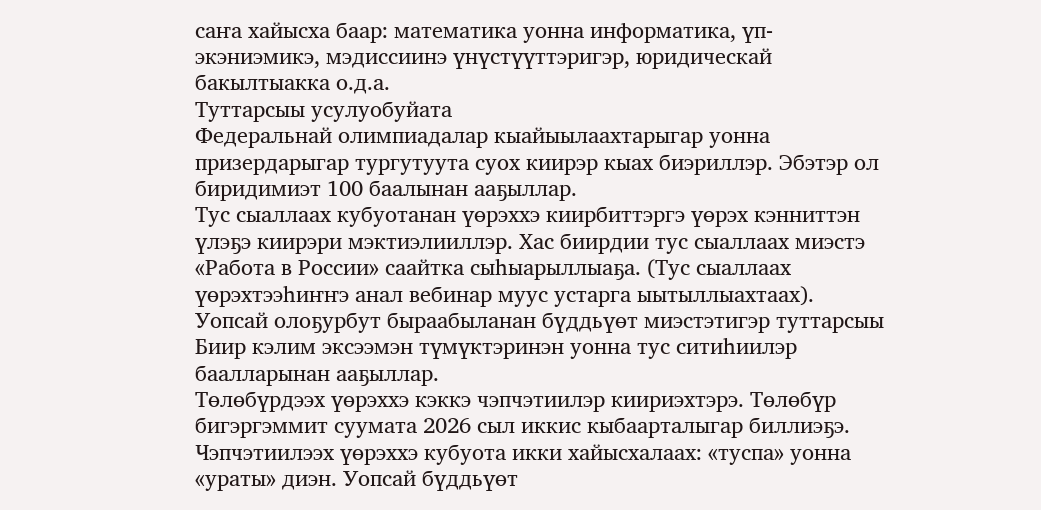саҥа хайысха баар: математика уонна информатика, үп-экэниэмикэ, мэдиссиинэ үнүстүүттэригэр, юридическай бакылтыакка о.д.а.
Туттарсыы усулуобуйата
Федеральнай олимпиадалар кыайыылаахтарыгар уонна призердарыгар тургутуута суох киирэр кыах биэриллэр. Эбэтэр ол биридимиэт 100 баалынан ааҕыллар.
Тус сыаллаах кубуотанан үөрэххэ киирбиттэргэ үөрэх кэнниттэн үлэҕэ киирэри мэктиэлииллэр. Хас биирдии тус сыаллаах миэстэ «Работа в России» саайтка сыһыарыллыаҕа. (Тус сыаллаах үөрэхтээһиҥҥэ анал вебинар муус устарга ыытыллыахтаах).
Уопсай олоҕурбут быраабыланан бүддьүөт миэстэтигэр туттарсыы Биир кэлим эксээмэн түмүктэринэн уонна тус ситиһиилэр баалларынан ааҕыллар.
Төлөбүрдээх үөрэххэ кэккэ чэпчэтиилэр киириэхтэрэ. Төлөбүр бигэргэммит суумата 2026 сыл иккис кыбаарталыгар биллиэҕэ.
Чэпчэтиилээх үөрэххэ кубуота икки хайысхалаах: «туспа» уонна «ураты» диэн. Уопсай бүддьүөт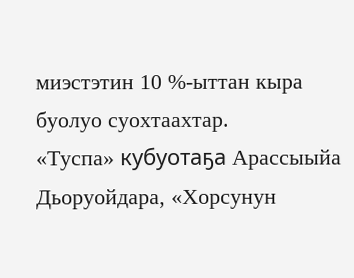миэстэтин 10 %-ыттан кыра буолуо суохтаахтар.
«Туспа» кубуотаҕа Арассыыйа Дьоруойдара, «Хорсунун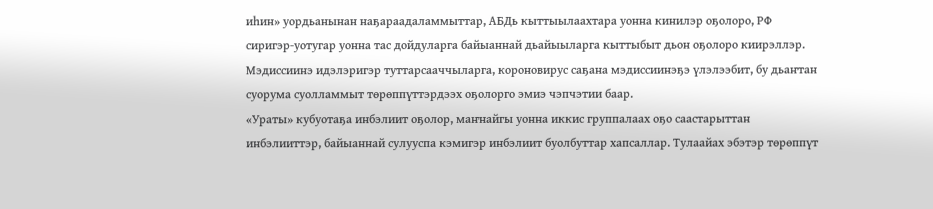иһин» уордьанынан наҕараадаламмыттар, АБДь кыттыылаахтара уонна кинилэр оҕолоро, РФ сиригэр-уотугар уонна тас дойдуларга байыаннай дьайыыларга кыттыбыт дьон оҕолоро киирэллэр.
Мэдиссиинэ идэлэригэр туттарсааччыларга, короновирус саҕана мэдиссиинэҕэ үлэлээбит, бу дьаҥтан суорума суолламмыт төрөппүттэрдээх оҕолорго эмиэ чэпчэтии баар.
«Ураты» кубуотаҕа инбэлиит оҕолор, маҥнайгы уонна иккис группалаах оҕо саастарыттан инбэлииттэр, байыаннай сулууспа кэмигэр инбэлиит буолбуттар хапсаллар. Тулаайах эбэтэр төрөппүт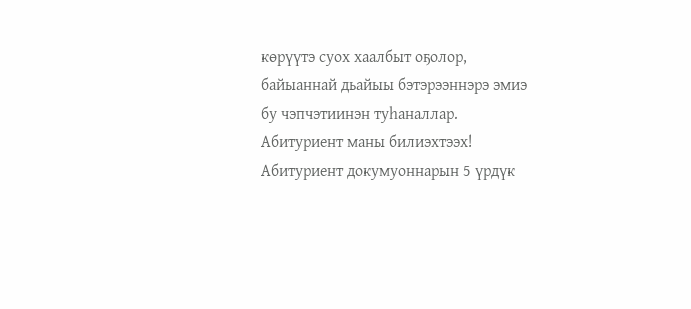көрүүтэ суох хаалбыт оҕолор, байыаннай дьайыы бэтэрээннэрэ эмиэ бу чэпчэтиинэн туһаналлар.
Абитуриент маны билиэхтээх!
Абитуриент докумуоннарын 5 үрдүк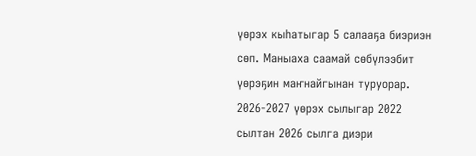үөрэх кыһатыгар 5 салааҕа биэриэн сөп. Маныаха саамай сөбүлээбит үөрэҕин маҥнайгынан туруорар.
2026-2027 үөрэх сылыгар 2022 сылтан 2026 сылга диэри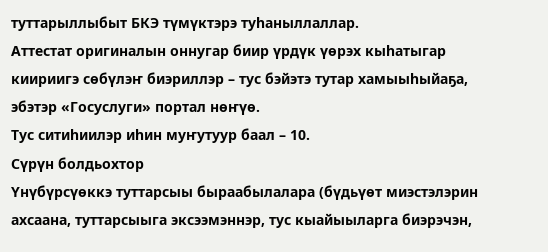туттарыллыбыт БКЭ түмүктэрэ туһаныллаллар.
Аттестат оригиналын оннугар биир үрдүк үөрэх кыһатыгар киириигэ сөбүлэҥ биэриллэр – тус бэйэтэ тутар хамыыһыйаҕа, эбэтэр «Госуслуги» портал нөҥүө.
Тус ситиһиилэр иһин муҥутуур баал – 10.
Сүрүн болдьохтор
Үнүбүрсүөккэ туттарсыы быраабылалара (бүдьүөт миэстэлэрин ахсаана, туттарсыыга эксээмэннэр, тус кыайыыларга биэрэчэн,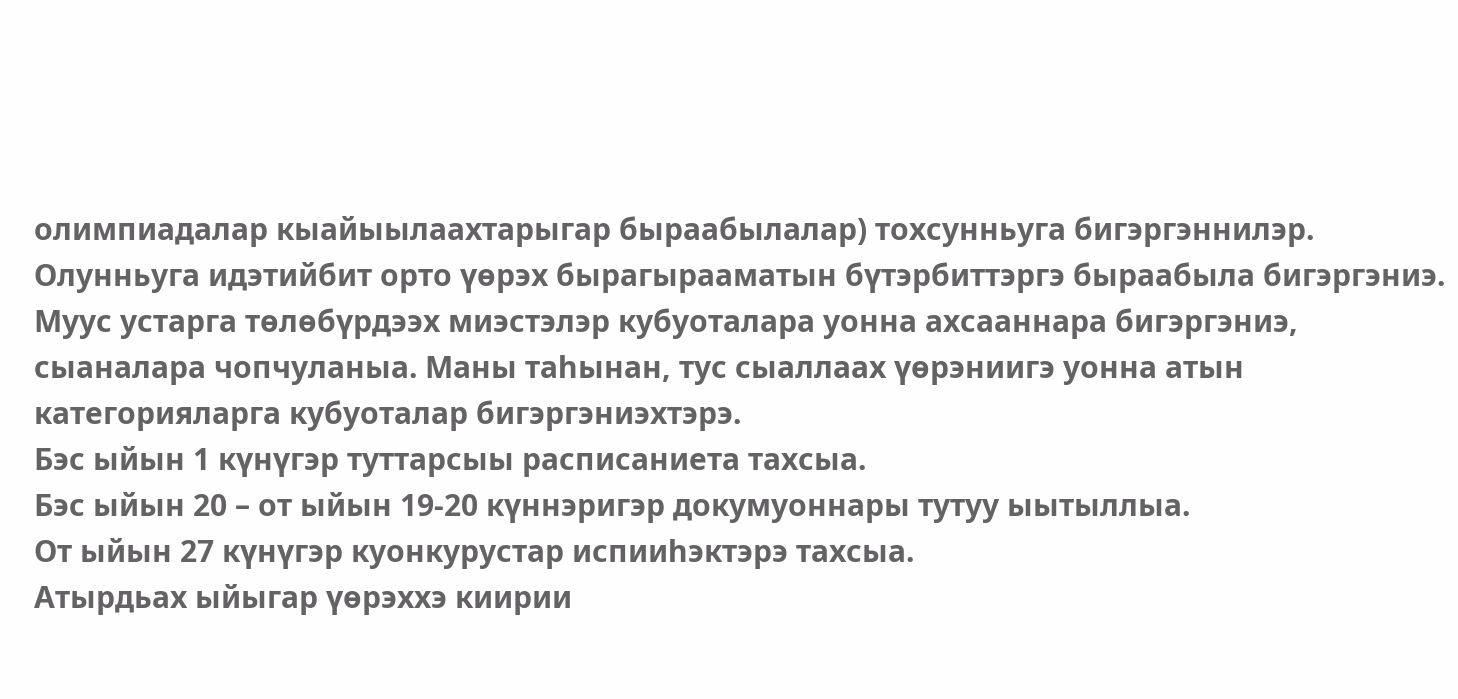олимпиадалар кыайыылаахтарыгар быраабылалар) тохсунньуга бигэргэннилэр.
Олунньуга идэтийбит орто үөрэх бырагырааматын бүтэрбиттэргэ быраабыла бигэргэниэ.
Муус устарга төлөбүрдээх миэстэлэр кубуоталара уонна ахсааннара бигэргэниэ, сыаналара чопчуланыа. Маны таһынан, тус сыаллаах үөрэниигэ уонна атын категорияларга кубуоталар бигэргэниэхтэрэ.
Бэс ыйын 1 күнүгэр туттарсыы расписаниета тахсыа.
Бэс ыйын 20 – от ыйын 19-20 күннэригэр докумуоннары тутуу ыытыллыа.
От ыйын 27 күнүгэр куонкурустар испииһэктэрэ тахсыа.
Атырдьах ыйыгар үөрэххэ киирии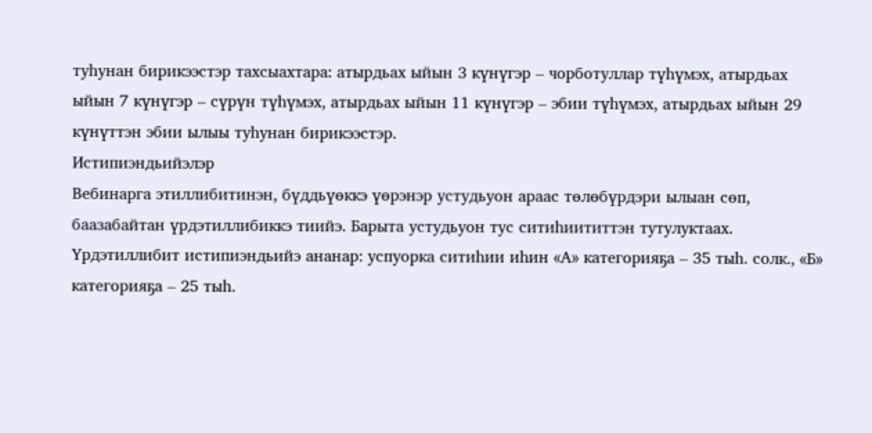туһунан бирикээстэр тахсыахтара: атырдьах ыйын 3 күнүгэр – чорботуллар түһүмэх, атырдьах ыйын 7 күнүгэр – сүрүн түһүмэх, атырдьах ыйын 11 күнүгэр – эбии түһүмэх, атырдьах ыйын 29 күнүттэн эбии ылыы туһунан бирикээстэр.
Истипиэндьийэлэр
Вебинарга этиллибитинэн, бүддьүөккэ үөрэнэр устудьуон араас төлөбүрдэри ылыан сөп, баазабайтан үрдэтиллибиккэ тиийэ. Барыта устудьуон тус ситиһиититтэн тутулуктаах.
Үрдэтиллибит истипиэндьийэ ананар: успуорка ситиһии иһин «А» категорияҕа – 35 тыһ. солк., «Б» категорияҕа – 25 тыһ.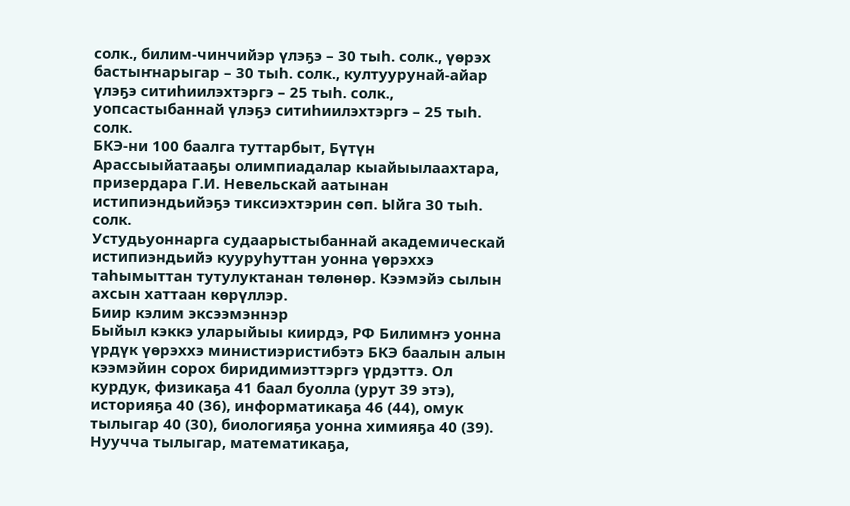солк., билим-чинчийэр үлэҕэ – 30 тыһ. солк., үөрэх бастыҥнарыгар – 30 тыһ. солк., култуурунай-айар үлэҕэ ситиһиилэхтэргэ – 25 тыһ. солк., уопсастыбаннай үлэҕэ ситиһиилэхтэргэ – 25 тыһ. солк.
БКЭ-ни 100 баалга туттарбыт, Бүтүн Арассыыйатааҕы олимпиадалар кыайыылаахтара, призердара Г.И. Невельскай аатынан истипиэндьийэҕэ тиксиэхтэрин сөп. Ыйга 30 тыһ. солк.
Устудьуоннарга судаарыстыбаннай академическай истипиэндьийэ кууруһуттан уонна үөрэххэ таһымыттан тутулуктанан төлөнөр. Кээмэйэ сылын ахсын хаттаан көрүллэр.
Биир кэлим эксээмэннэр
Быйыл кэккэ уларыйыы киирдэ, РФ Билимҥэ уонна үрдүк үөрэххэ министиэристибэтэ БКЭ баалын алын кээмэйин сорох биридимиэттэргэ үрдэттэ. Ол курдук, физикаҕа 41 баал буолла (урут 39 этэ), историяҕа 40 (36), информатикаҕа 46 (44), омук тылыгар 40 (30), биологияҕа уонна химияҕа 40 (39). Нуучча тылыгар, математикаҕа,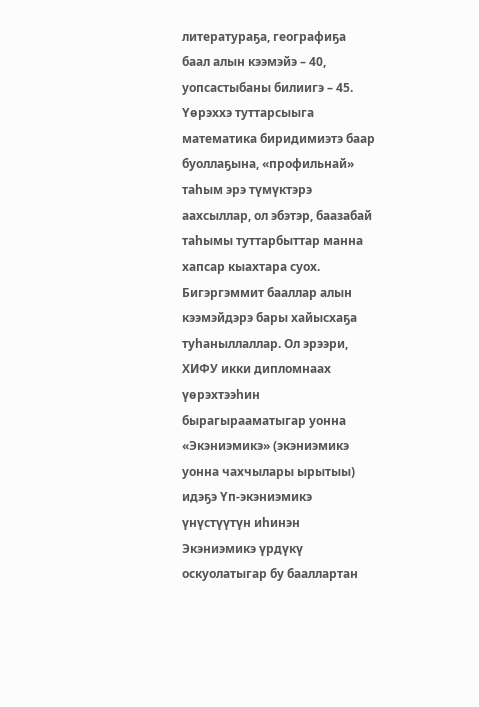литератураҕа, географиҕа баал алын кээмэйэ – 40, уопсастыбаны билиигэ – 45.
Үөрэххэ туттарсыыга математика биридимиэтэ баар буоллаҕына, «профильнай» таһым эрэ түмүктэрэ аахсыллар, ол эбэтэр, баазабай таһымы туттарбыттар манна хапсар кыахтара суох.
Бигэргэммит бааллар алын кээмэйдэрэ бары хайысхаҕа туһаныллаллар. Ол эрээри, ХИФУ икки дипломнаах үөрэхтээһин бырагырааматыгар уонна «Экэниэмикэ» (экэниэмикэ уонна чахчылары ырытыы) идэҕэ Үп-экэниэмикэ үнүстүүтүн иһинэн Экэниэмикэ үрдүкү оскуолатыгар бу бааллартан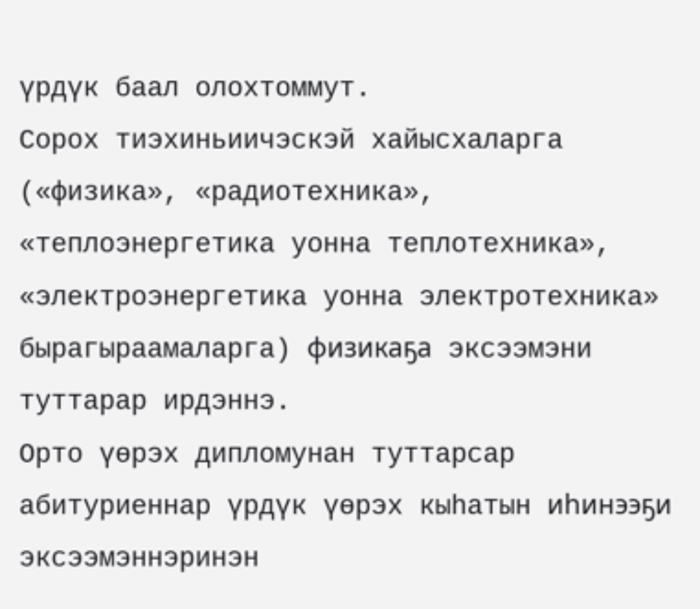үрдүк баал олохтоммут.
Сорох тиэхиньиичэскэй хайысхаларга («физика», «радиотехника», «теплоэнергетика уонна теплотехника», «электроэнергетика уонна электротехника» бырагыраамаларга) физикаҕа эксээмэни туттарар ирдэннэ.
Орто үөрэх дипломунан туттарсар абитуриеннар үрдүк үөрэх кыһатын иһинээҕи эксээмэннэринэн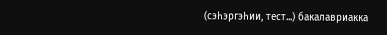(сэһэргэһии, тест...) бакалавриакка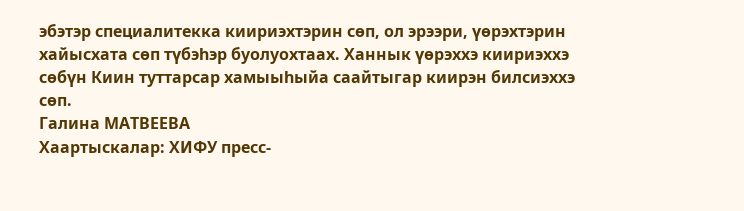эбэтэр специалитекка киириэхтэрин сөп, ол эрээри, үөрэхтэрин хайысхата сөп түбэһэр буолуохтаах. Ханнык үөрэххэ киириэххэ сөбүн Киин туттарсар хамыыһыйа саайтыгар киирэн билсиэххэ сөп.
Галина МАТВЕЕВА
Хаартыскалар: ХИФУ пресс-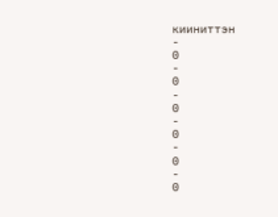кииниттэн
-
0
-
0
-
0
-
0
-
0
-
0